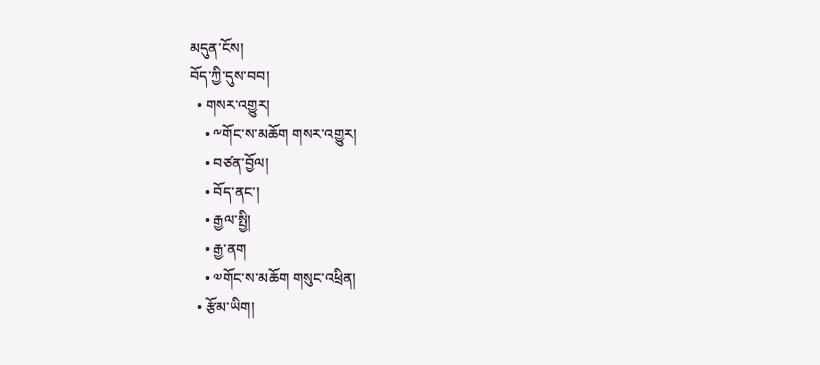མདུན་ངོས།
བོད་ཀྱི་དུས་བབ།
  • གསར་འགྱུར།
    • ༸གོང་ས་མཆོག གསར་འགྱུར།
    • བཙན་བྱོལ།
    • བོད་ནང་།
    • རྒྱལ་སྤྱི།
    • རྒྱ་ནག
    • ༧གོང་ས་མཆོག གསུང་འཕྲིན།
  • རྩོམ་ཡིག།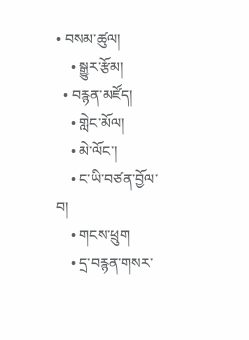• བསམ་ཚུལ།
    • སྒྱུར་རྩོམ།
  • བརྙན་མཛོད།
    • གླེང་མོལ།
    • མེ་ལོང་།
    • ང་ཡི་བཙན་བྱོལ་བ།
    • གངས་ཕྲུག
    • དྲ་བརྙན་གསར་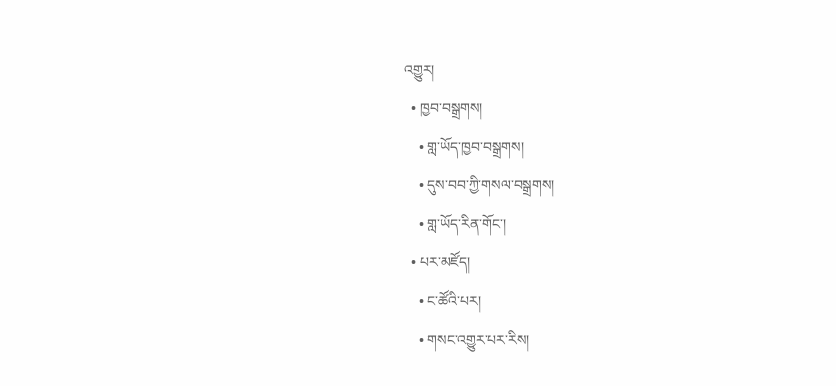འགྱུར།
  • ཁྱབ་བསྒྲགས།
    • གླ་ཡོད་ཁྱབ་བསྒྲགས།
    • དུས་བབ་ཀྱི་གསལ་བསྒྲགས།
    • གླ་ཡོད་རིན་གོང་།
  • པར་མཛོད།
    • ང་ཚོའི་པར།
    • གསང་འགྱུར་པར་རིས།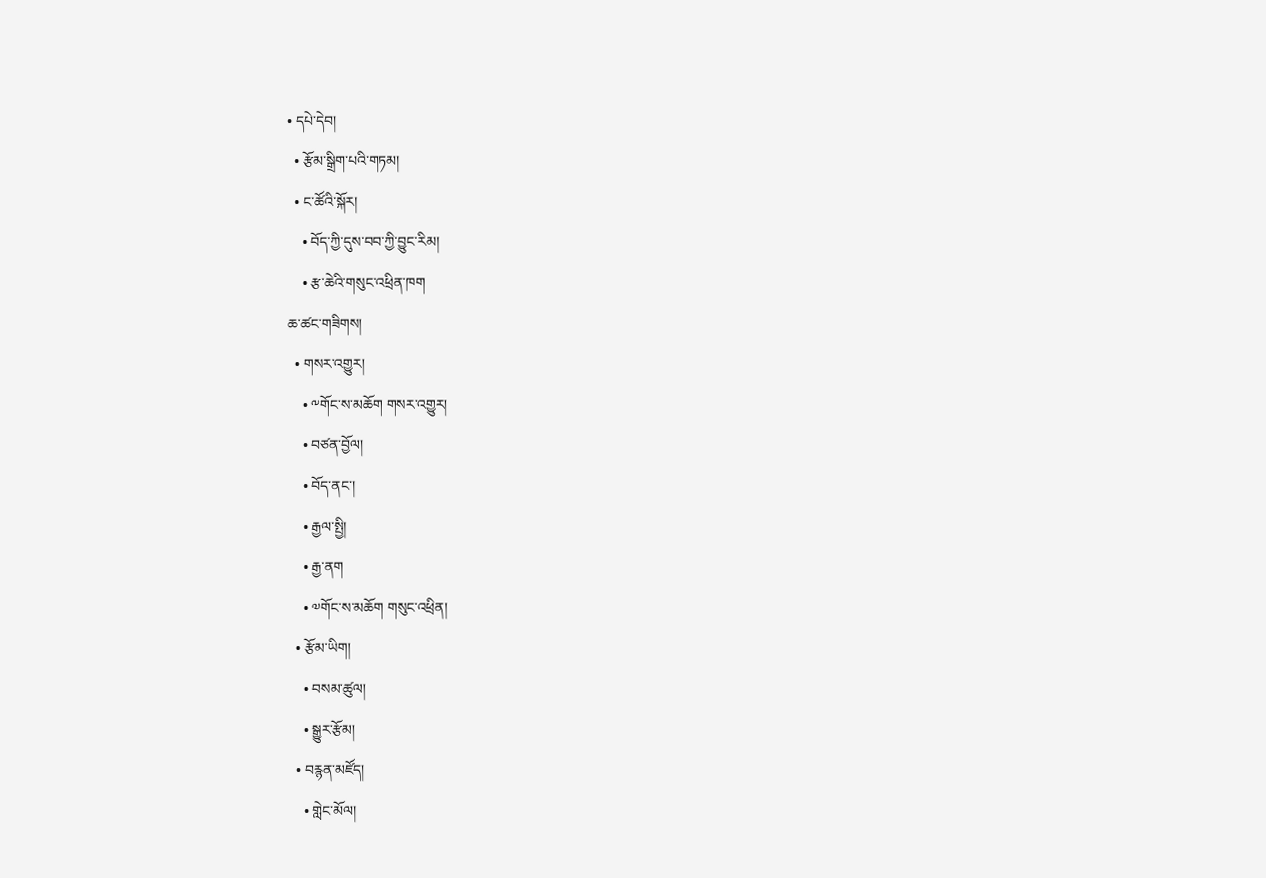• དཔེ་དེབ།
  • རྩོམ་སྒྲིག་པའི་གཏམ།
  • ང་ཚོའི་སྐོར།
    • བོད་ཀྱི་དུས་བབ་ཀྱི་བྱུང་རིམ།
    • རྩ་ཆེའི་གསུང་འཕྲིན་ཁག
ཆ་ཚང་གཟིགས།
  • གསར་འགྱུར།
    • ༸གོང་ས་མཆོག གསར་འགྱུར།
    • བཙན་བྱོལ།
    • བོད་ནང་།
    • རྒྱལ་སྤྱི།
    • རྒྱ་ནག
    • ༧གོང་ས་མཆོག གསུང་འཕྲིན།
  • རྩོམ་ཡིག།
    • བསམ་ཚུལ།
    • སྒྱུར་རྩོམ།
  • བརྙན་མཛོད།
    • གླེང་མོལ།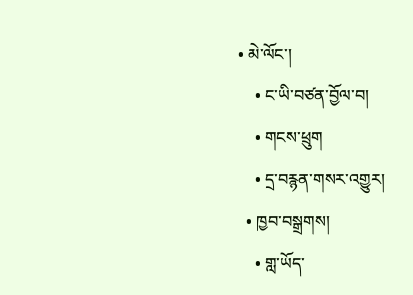• མེ་ལོང་།
    • ང་ཡི་བཙན་བྱོལ་བ།
    • གངས་ཕྲུག
    • དྲ་བརྙན་གསར་འགྱུར།
  • ཁྱབ་བསྒྲགས།
    • གླ་ཡོད་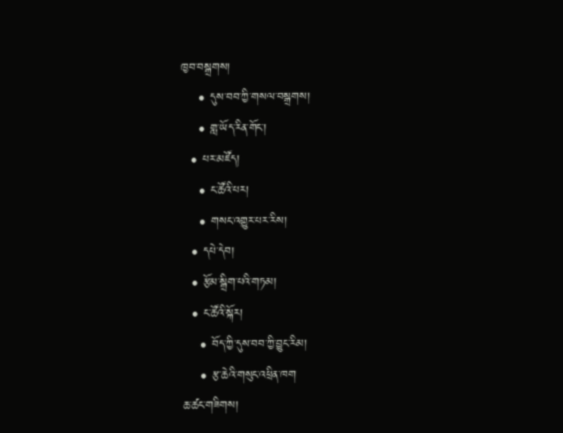ཁྱབ་བསྒྲགས།
    • དུས་བབ་ཀྱི་གསལ་བསྒྲགས།
    • གླ་ཡོད་རིན་གོང་།
  • པར་མཛོད།
    • ང་ཚོའི་པར།
    • གསང་འགྱུར་པར་རིས།
  • དཔེ་དེབ།
  • རྩོམ་སྒྲིག་པའི་གཏམ།
  • ང་ཚོའི་སྐོར།
    • བོད་ཀྱི་དུས་བབ་ཀྱི་བྱུང་རིམ།
    • རྩ་ཆེའི་གསུང་འཕྲིན་ཁག
ཆ་ཚང་གཟིགས།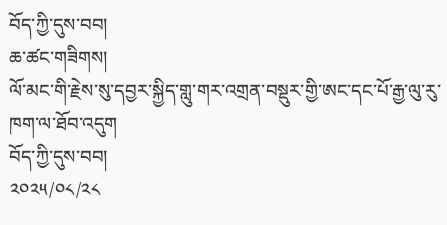བོད་ཀྱི་དུས་བབ།
ཆ་ཚང་གཟིགས།
ལོ་མང་གི་རྗེས་སུ་དབྱར་སྐྱིད་གླུ་གར་འགྲན་བསྡུར་གྱི་ཨང་དང་པོ་རྒྱ་ལུ་རུ་ཁག་ལ་ཐོབ་འདུག
བོད་ཀྱི་དུས་བབ།
༢༠༢༥/༠༨/༢༨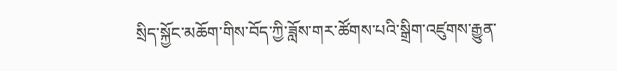སྲིད་སྐྱོང་མཆོག་གིས་བོད་ཀྱི་ཟློས་གར་ཚོགས་པའི་སྒྲིག་འཛུགས་རྒྱུན་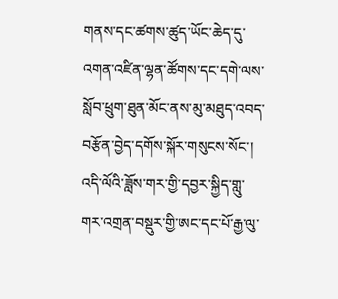གནས་དང་ཚགས་ཚུད་ཡོང་ཆེད་དུ་འགན་འཛིན་ལྷན་ཚོགས་དང་དགེ་ལས་སློབ་ཕྲུག་ཐུན་མོང་ནས་མུ་མཐུད་འབད་བརྩོན་བྱེད་དགོས་སྐོར་གསུངས་སོང་།
འདི་ལོའི་ཟློས་གར་གྱི་དབྱར་སྐྱིད་གླུ་གར་འགྲན་བསྡུར་གྱི་ཨང་དང་པོ་རྒྱ་ལུ་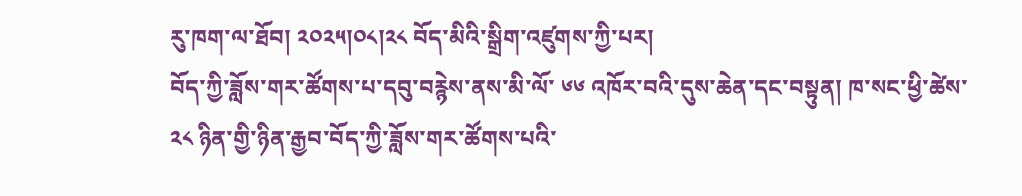རུ་ཁག་ལ་ཐོབ། ༢༠༢༥།༠༨།༢༨ བོད་མིའི་སྒྲིག་འཛུགས་ཀྱི་པར།
བོད་ཀྱི་ཟློས་གར་ཚོགས་པ་དབུ་བརྙེས་ནས་མི་ལོ་ ༦༦ འཁོར་བའི་དུས་ཆེན་དང་བསྟུན། ཁ་སང་ཕྱི་ཚེས་ ༢༨ ཉིན་གྱི་ཉིན་རྒྱབ་བོད་ཀྱི་ཟློས་གར་ཚོགས་པའི་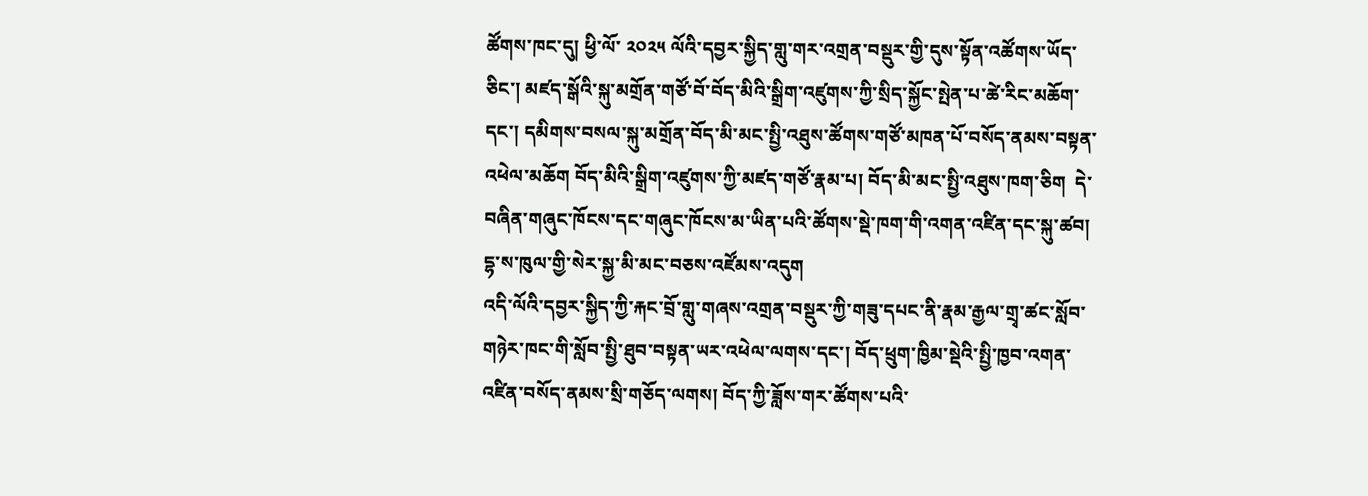ཚོགས་ཁང་དུ། ཕྱི་ལོ་ ༢༠༢༥ ལོའི་དབྱར་སྐྱིད་གླུ་གར་འགྲན་བསྡུར་གྱི་དུས་སྟོན་འཚོགས་ཡོད་ཅིང་། མཛད་སྒོའི་སྐུ་མགྲོན་གཙོ་བོ་བོད་མིའི་སྒྲིག་འཛུགས་ཀྱི་སྲིད་སྐྱོང་སྤེན་པ་ཚེ་རིང་མཆོག་དང་། དམིགས་བསལ་སྐུ་མགྲོན་བོད་མི་མང་སྤྱི་འཐུས་ཚོགས་གཙོ་མཁན་པོ་བསོད་ནམས་བསྟན་འཕེལ་མཆོག བོད་མིའི་སྒྲིག་འཛུགས་ཀྱི་མཛད་གཙོ་རྣམ་པ། བོད་མི་མང་སྤྱི་འཐུས་ཁག་ཅིག  དེ་བཞིན་གཞུང་ཁོངས་དང་གཞུང་ཁོངས་མ་ཡིན་པའི་ཚོགས་སྡེ་ཁག་གི་འགན་འཛིན་དང་སྐུ་ཚབ། དྷ་ས་ཁུལ་གྱི་སེར་སྐྱ་མི་མང་བཅས་འཛོམས་འདུག
འདི་ལོའི་དབྱར་སྐྱིད་ཀྱི་རྐང་བྲོ་གླུ་གཞས་འགྲན་བསྡུར་ཀྱི་གཟུ་དཔང་ནི་རྣམ་རྒྱལ་གྲྭ་ཚང་སློབ་གཉེར་ཁང་གི་སློབ་སྤྱི་ཐུབ་བསྟན་ཡར་འཕེལ་ལགས་དང་། བོད་ཕྲུག་ཁྱིམ་སྡེའི་སྤྱི་ཁྱབ་འགན་འཛིན་བསོད་ནམས་སྲི་གཅོད་ལགས། བོད་ཀྱི་ཟློས་གར་ཚོགས་པའི་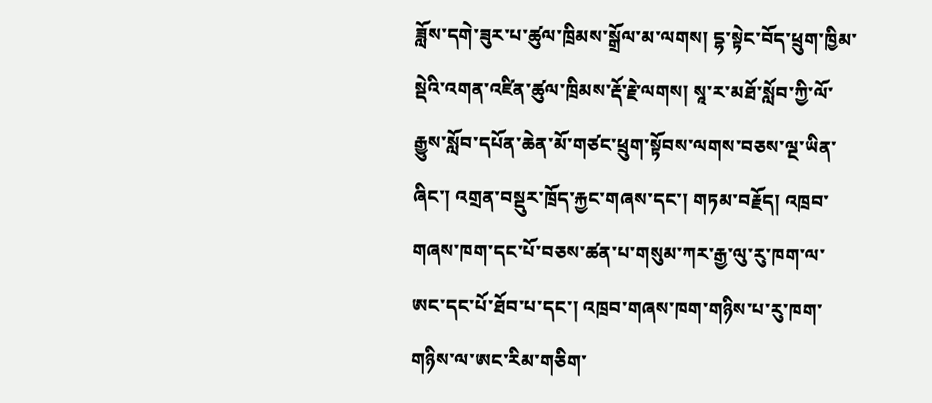ཟློས་དགེ་ཟུར་པ་ཚུལ་ཁྲིམས་སྒྲོལ་མ་ལགས། དྷ་སྟེང་བོད་ཕྲུག་ཁྱིམ་སྡེའི་འགན་འཛིན་ཚུལ་ཁྲིམས་རྡོ་རྗེ་ལགས། སཱ་ར་མཐོ་སློབ་ཀྱི་ལོ་རྒྱུས་སློབ་དཔོན་ཆེན་མོ་གཙང་ཕྲུག་སྟོབས་ལགས་བཅས་ལྔ་ཡིན་ཞིང་། འགྲན་བསྡུར་ཁྲོད་རྐྱང་གཞས་དང་། གཏམ་བརྗོད། འཁྲབ་གཞས་ཁག་དང་པོ་བཅས་ཚན་པ་གསུམ་ཀར་རྒྱ་ལུ་རུ་ཁག་ལ་ཨང་དང་པོ་ཐོབ་པ་དང་། འཁྲབ་གཞས་ཁག་གཉིས་པ་རུ་ཁག་གཉིས་ལ་ཨང་རིམ་གཅིག་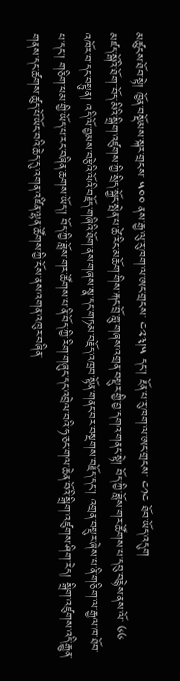མཚུངས་ཐོབ་སྟེ། ཁྱོན་བསྡོམས་སྐར་གྲངས་ ༥༠༠ ནས་རྒྱ་ལུ་རུ་ཁག་ལ་ཨང་གྲངས་ ༤༢༣།༥ དང་། རྔོན་པ་རུ་ཁག་ལ་ཨང་གྲངས་ ༤༡༤ ཐོབ་ཡོད་འདུག
མཛད་སྒོའི་ཐོག་་བོད་མིའི་སྒྲིག་འཛུགས་ཀྱི་སྲིད་སྐྱོང་སྤེན་པ་ཚེ་རིང་མཆོག་གིས་རྐང་བྲོ་གླུ་གཞས་འགྲན་བསྡུར་གྱི་བྱ་དགའ་གནང་སྟེ། བོད་ཀྱི་ཟློས་གར་ཚོགས་པ་དབུ་བརྙེས་ནས་ལོ་ ༦༦ འཁོར་བ་དང་བསྟུན། འདི་ལོ་བྱམས་བརྩེའི་ལོའི་བརྗོད་གཞིའི་ཐོག་ནས་གཞས་སྣ་དང་གཏམ་བརྗོད་འཁྲབ་སྟོན་གནང་བར་བསྔགས་བརྗོད་དང་། འགྲན་བསྡུར་ཞེས་པ་ནི་གཅིག་ལ་རྒྱལ་ཁ་ཐོབ་པ་དང་། གཅིག་ཕམ་གྱི་ཡོད་པ་རང་བཞིན་ཆགས་ཡོད་། བོད་ཀྱི་ཟློས་གར་ཚོགས་པ་ནི་བོད་ཀྱི་རིག་གཞུང་དང་འབྲེལ་བའི་ཧ་ཅང་གལ་ཆེན་བོའི་སྒྲིག་འཛུགས་ཤིག་རེད། སྒྲིག་འཛུགས་འདི་རྒྱུན་གནས་དང་ཚགས་ཚུད་པོ་ཡོང་བའི་ཆེད་དུ་འགན་འཛིན་ལྷན་ཚོགས་ཀྱི་ངོས་ནས་འགན་འཁུར་བཞིན་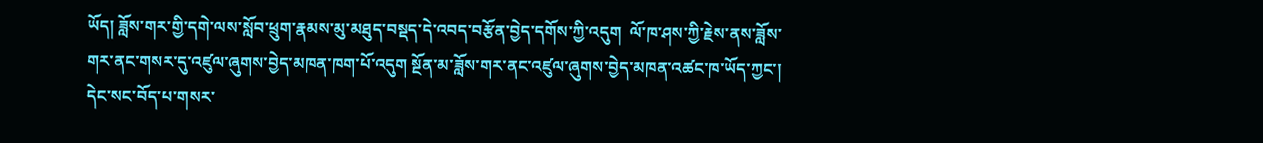ཡོད། ཟློས་གར་གྱི་དགེ་ལས་སློབ་ཕྲུག་རྣམས་མུ་མཐུད་བསྡད་དེ་འབད་བརྩོན་བྱེད་དགོས་ཀྱི་འདུག  ལོ་ཁ་ཤས་ཀྱི་རྗེས་ནས་ཟློས་གར་ནང་གསར་དུ་འཛུལ་ཞུགས་བྱེད་མཁན་ཁག་པོ་འདུག སྔོན་མ་ཟློས་གར་ནང་འཛུལ་ཞུགས་བྱེད་མཁན་འཚང་ཁ་ཡོད་ཀྱང་། དེང་སང་བོད་པ་གསར་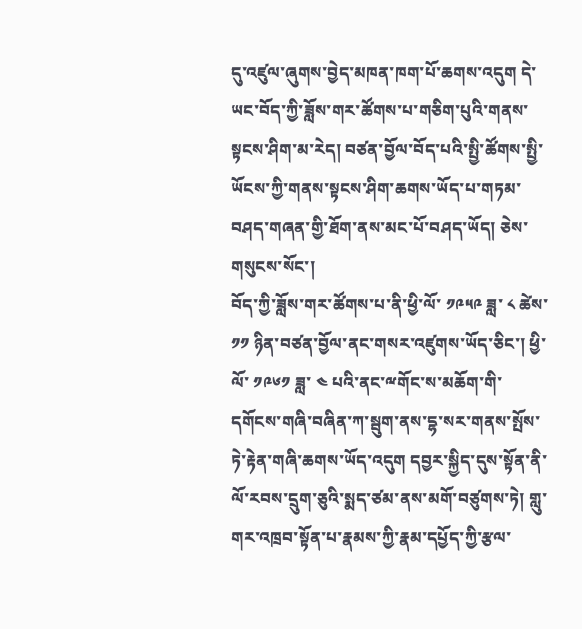དུ་འཛུལ་ཞུགས་བྱེད་མཁན་ཁག་པོ་ཆགས་འདུག དེ་ཡང་བོད་ཀྱི་ཟློས་གར་ཚོགས་པ་གཅིག་པུའི་གནས་སྟངས་ཤིག་མ་རེད། བཙན་བྱོལ་བོད་པའི་སྤྱི་ཚོགས་སྤྱི་ཡོངས་ཀྱི་གནས་སྟངས་ཤིག་ཆགས་ཡོད་པ་གཏམ་བཤད་གཞན་གྱི་ཐོག་ནས་མང་པོ་བཤད་ཡོད། ཅེས་གསུངས་སོང་།
བོད་ཀྱི་ཟློས་གར་ཚོགས་པ་ནི་ཕྱི་ལོ་ ༡༩༥༩ ཟླ་ ༨ ཚེས་ ༡༡ ཉིན་བཙན་བྱོལ་ནང་གསར་འཛུགས་ཡོད་ཅིང་། ཕྱི་ལོ་ ༡༩༦༡ ཟླ་ ༤ པའི་ནང་ྋགོང་ས་མཆོག་གི་དགོངས་གཞི་བཞིན་ཀ་སྦུག་ནས་དྷ་སར་གནས་སྤོས་ཏེ་རྟེན་གཞི་ཆགས་ཡོད་འདུག དབྱར་སྐྱིད་དུས་སྟོན་ནི་ལོ་རབས་དྲུག་ཅུའི་སྨད་ཙམ་ནས་མགོ་བཙུགས་ཏེ། གླུ་གར་འཁྲབ་སྟོན་པ་རྣམས་ཀྱི་རྣམ་དཔྱོད་ཀྱི་རྩལ་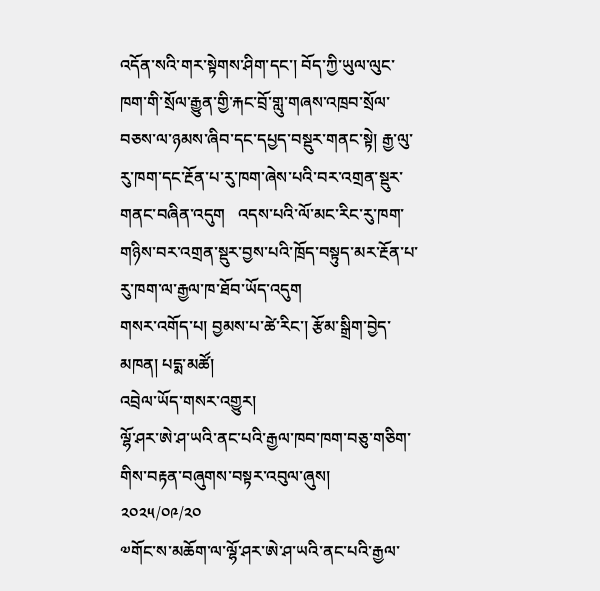འདོན་སའི་གར་སྟེགས་ཤིག་དང་། བོད་ཀྱི་ཡུལ་ལུང་ཁག་གི་སྲོལ་རྒྱུན་གྱི་རྐང་བྲོ་གླུ་གཞས་འཁྲབ་སྲོལ་བཅས་ལ་ཉམས་ཞིབ་དང་དཔྱད་བསྡུར་གནང་སྟེ། རྒྱ་ལུ་རུ་ཁག་དང་རྔོན་པ་རུ་ཁག་ཞེས་པའི་བར་འགྲན་སྡུར་གནང་བཞིན་འདུག   འདས་པའི་ལོ་མང་རིང་རུ་ཁག་གཉིས་བར་འགྲན་སྡུར་བྱས་པའི་ཁྲོད་བསྟུད་མར་རྔོན་པ་རུ་ཁག་ལ་རྒྱལ་ཁ་ཐོབ་ཡོད་འདུག
གསར་འགོད་པ། བྱམས་པ་ཚེ་རིང་། རྩོམ་སྒྲིག་བྱེད་མཁན། པདྨ་མཚོ།
འབྲེལ་ཡོད་གསར་འགྱུར།
ལྷོ་ཤར་ཨེ་ཤ་ཡའི་ནང་པའི་རྒྱལ་ཁབ་ཁག་བཅུ་གཅིག་གིས་བརྟན་བཞུགས་བསྟར་འབུལ་ཞུས།
༢༠༢༥/༠༩/༢༠
༧གོང་ས་མཆོག་ལ་ལྷོ་ཤར་ཨེ་ཤ་ཡའི་ནང་པའི་རྒྱལ་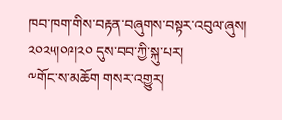ཁབ་ཁག་གིས་བརྟན་བཞུགས་བསྟར་འབུལ་ཞུས། ༢༠༢༥།༠༩།༢༠ དུས་བབ་ཀྱི་སྐུ་པར།
༸གོང་ས་མཆོག གསར་འགྱུར།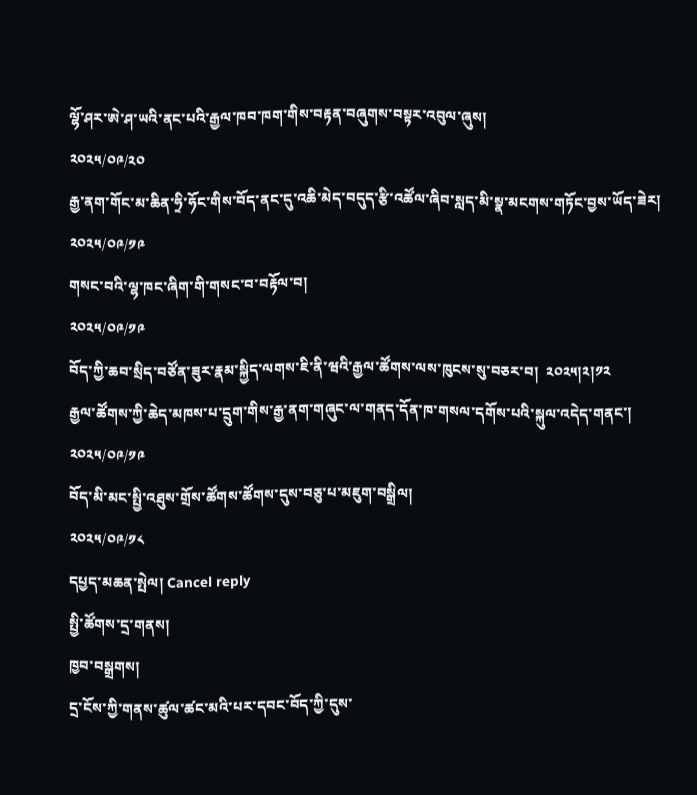ལྷོ་ཤར་ཨེ་ཤ་ཡའི་ནང་པའི་རྒྱལ་ཁབ་ཁག་གིས་བརྟན་བཞུགས་བསྟར་འབུལ་ཞུས།
༢༠༢༥/༠༩/༢༠
རྒྱ་ནག་གོང་མ་ཆིན་ཧྲི་ཧོང་གིས་བོད་ནང་དུ་འཆི་མེད་བདུད་རྩི་འཚོལ་ཞིབ་སླད་མི་སྣ་མངགས་གཏོང་བྱས་ཡོད་ཟེར།
༢༠༢༥/༠༩/༡༩
གསང་བའི་ལྷ་ཁང་ཞིག་གི་གསང་བ་བརྟོལ་བ།
༢༠༢༥/༠༩/༡༩
བོད་ཀྱི་ཆབ་སྲིད་བཙོན་ཟུར་རྣམ་སྐྱིད་ལགས་ཇི་ནི་ཝའི་རྒྱལ་ཚོགས་ལས་ཁུངས་སུ་བཅར་བ།  ༢༠༢༥།༢།༡༢
རྒྱལ་ཚོགས་ཀྱི་ཆེད་མཁས་པ་དྲུག་གིས་རྒྱ་ནག་གཞུང་ལ་གནད་དོན་ཁ་གསལ་དགོས་པའི་སྐུལ་འདེད་གནང་།
༢༠༢༥/༠༩/༡༩
བོད་མི་མང་སྤྱི་འཐུས་གྲོས་ཚོགས་ཚོགས་དུས་བཅུ་པ་མཇུག་བསྒྲིལ།
༢༠༢༥/༠༩/༡༨
དཔྱད་མཆན་སྤེལ། Cancel reply
སྤྱི་ཚོགས་དྲ་གནས།
ཁྱབ་བསྒྲགས།
དྲ་ངོས་ཀྱི་གནས་ཚུལ་ཚང་མའི་པར་དབང་བོད་ཀྱི་དུས་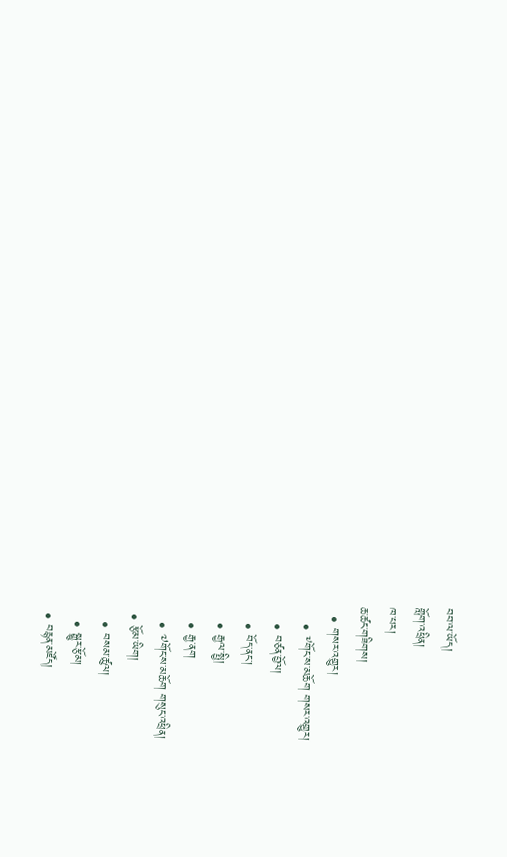བབ་ལ་ཡོད།
གློག་འཕྲིན།
ཁ་པར།
ཆ་ཚང་གཟིགས།
  • གསར་འགྱུར།
    • ༸གོང་ས་མཆོག གསར་འགྱུར།
    • བཙན་བྱོལ།
    • བོད་ནང་།
    • རྒྱལ་སྤྱི།
    • རྒྱ་ནག
    • ༧གོང་ས་མཆོག གསུང་འཕྲིན།
  • རྩོམ་ཡིག།
    • བསམ་ཚུལ།
    • སྒྱུར་རྩོམ།
  • བརྙན་མཛོད།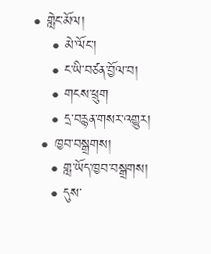• གླེང་མོལ།
    • མེ་ལོང་།
    • ང་ཡི་བཙན་བྱོལ་བ།
    • གངས་ཕྲུག
    • དྲ་བརྙན་གསར་འགྱུར།
  • ཁྱབ་བསྒྲགས།
    • གླ་ཡོད་ཁྱབ་བསྒྲགས།
    • དུས་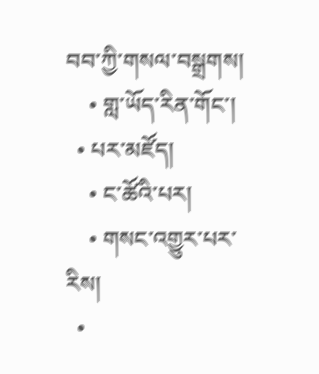བབ་ཀྱི་གསལ་བསྒྲགས།
    • གླ་ཡོད་རིན་གོང་།
  • པར་མཛོད།
    • ང་ཚོའི་པར།
    • གསང་འགྱུར་པར་རིས།
  •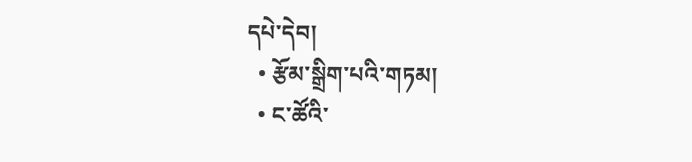དཔེ་དེབ།
  • རྩོམ་སྒྲིག་པའི་གཏམ།
  • ང་ཚོའི་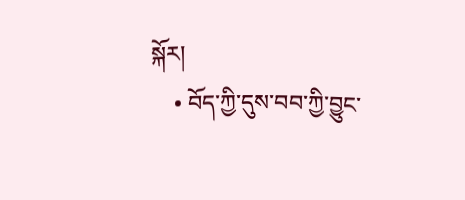སྐོར།
    • བོད་ཀྱི་དུས་བབ་ཀྱི་བྱུང་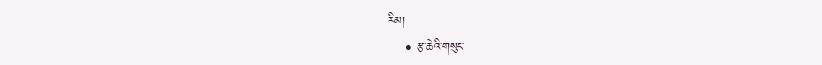རིམ།
    • རྩ་ཆེའི་གསུང་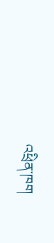འཕྲིན་ཁག